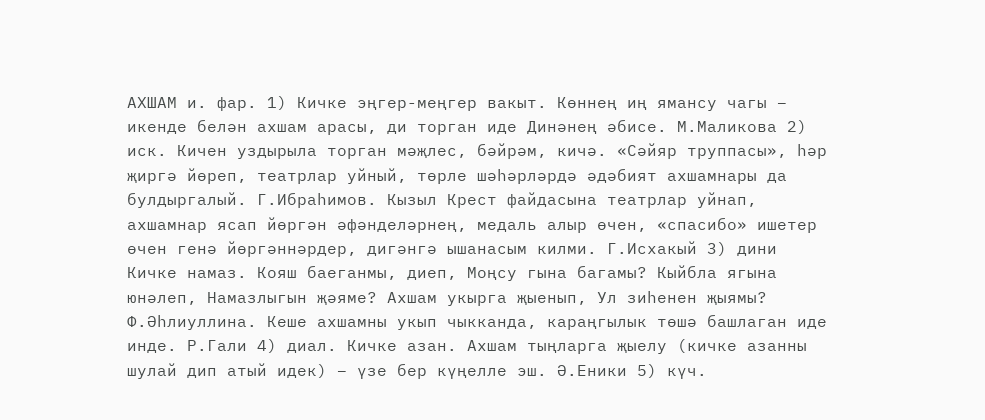АХШАМ и. фар. 1) Кичке эңгер-меңгер вакыт. Көннең иң ямансу чагы – икенде белән ахшам арасы, ди торган иде Динәнең әбисе. М.Маликова 2) иск. Кичен уздырыла торган мәҗлес, бәйрәм, кичә. «Сәйяр труппасы», һәр җиргә йөреп, театрлар уйный, төрле шәһәрләрдә әдәбият ахшамнары да булдыргалый. Г.Ибраһимов. Кызыл Крест файдасына театрлар уйнап, ахшамнар ясап йөргән әфәнделәрнең, медаль алыр өчен, «спасибо» ишетер өчен генә йөргәннәрдер, дигәнгә ышанасым килми. Г.Исхакый 3) дини Кичке намаз. Кояш баеганмы, диеп, Моңсу гына багамы? Кыйбла ягына юнәлеп, Намазлыгын җәяме? Ахшам укырга җыенып, Ул зиһенен җыямы? Ф.Әһлиуллина. Кеше ахшамны укып чыкканда, караңгылык төшә башлаган иде инде. Р.Гали 4) диал. Кичке азан. Ахшам тыңларга җыелу (кичке азанны шулай дип атый идек) – үзе бер күңелле эш. Ә.Еники 5) күч.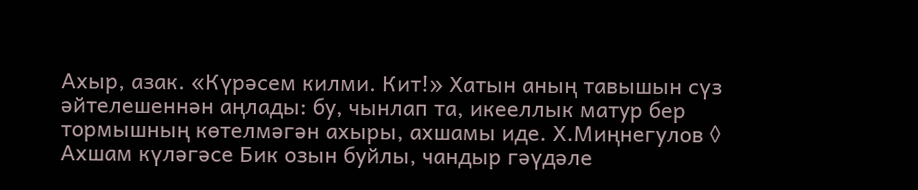Ахыр, азак. «Күрәсем килми. Кит!» Хатын аның тавышын сүз әйтелешеннән аңлады: бу, чынлап та, икееллык матур бер тормышның көтелмәгән ахыры, ахшамы иде. Х.Миңнегулов ◊ Ахшам күләгәсе Бик озын буйлы, чандыр гәүдәле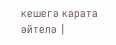кешегә карата әйтелә |